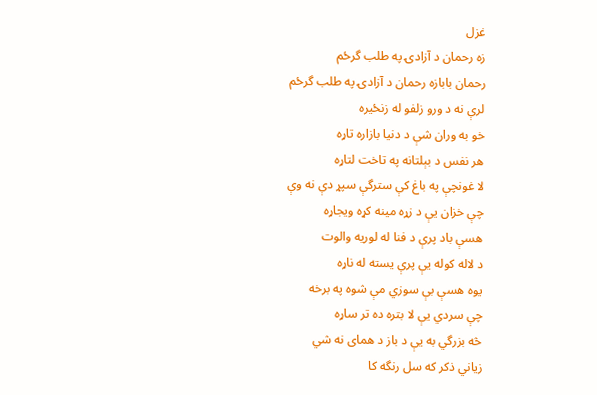غزل
زه رحمان د آزادۍ په طلب گرځم
رحمان بابازه رحمان د آزادۍ په طلب گرځم
لرې نه د ورو زلفو له زنځيره
خو به وران شې د دنيا بازاره تاړه
هر نفس د بېلتانه په تاخت لتاړه
لا غونچې په باغ کې سترگې سپړ دې نه وې
چې خزان يې د زړه مينه کړه ويجاړه
هسې باد پرې د فنا له لوريه والوت
د لاله کوله يې پرې يسته له ناړه
يوه هسې بې سوزي مې شوه په برخه
چې سردي يې لا بتره ده تر ساړه
څه بزرگي به يې د باز د همای نه شي
زياني ذکر که سل رنگه کا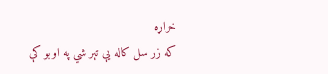خراړه
که زر سل کاله يې تېر شي په اوبو کې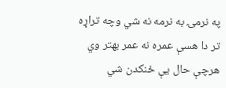په نرمۍ به نرمه نه شي وچه تراړه
تر دا هسې عمره نه عمر بهتر وي
هرچې حال يې ځنکدن شي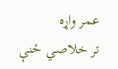عمر واړه
تر خلاصي ځنې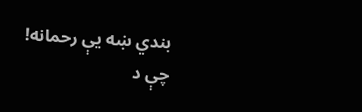بندي ښه يې رحمانه!
چې د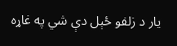يار د زلفو ځېل دې شي په غاړه